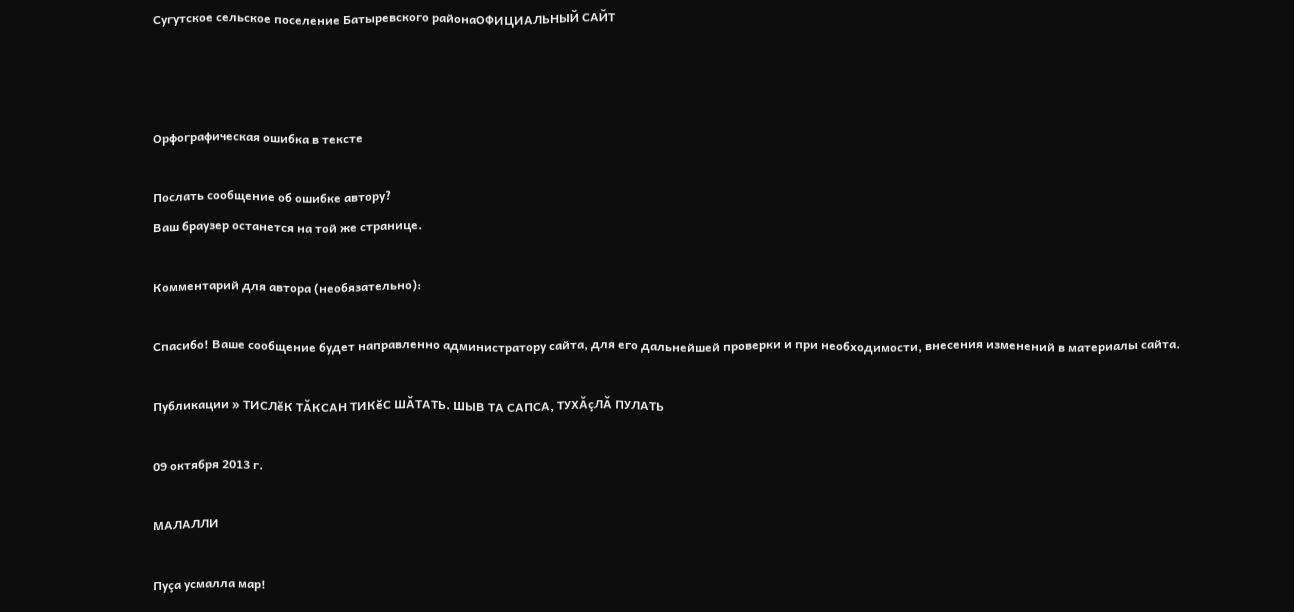Сугутское сельское поселение Батыревского районаОФИЦИАЛЬНЫЙ САЙТ



Орфографическая ошибка в тексте

Послать сообщение об ошибке автору?
Ваш браузер останется на той же странице.

Комментарий для автора (необязательно):

Спасибо! Ваше сообщение будет направленно администратору сайта, для его дальнейшей проверки и при необходимости, внесения изменений в материалы сайта.

Публикации » ТИСЛĕК ТĂКСАН ТИКĕС ШĂТАТЬ. ШЫВ ТА САПСА, ТУХĂçЛĂ ПУЛАТЬ

09 октября 2013 г.

МАЛАЛЛИ

Пуçа усмалла мар!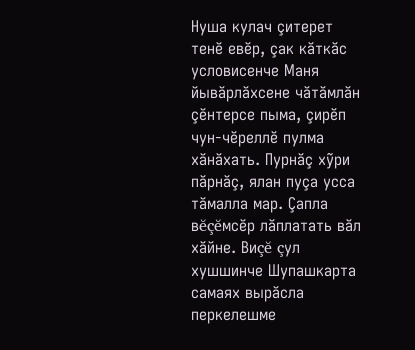Нуша кулач çитерет тенĕ евĕр, çак кăткăс условисенче Маня йывăрлăхсене чăтăмлăн çĕнтерсе пыма, çирĕп чун-чĕреллĕ пулма хăнăхать. Пурнăç хỹри пăрнăç, ялан пуçа усса тăмалла мар. Çапла вĕçĕмсĕр лăплатать вăл хăйне. Виçĕ çул хушшинче Шупашкарта самаях вырăсла перкелешме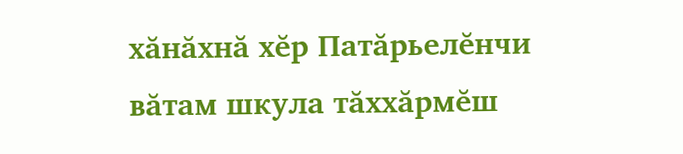хăнăхнă хĕр Патăрьелĕнчи вăтам шкула тăххăрмĕш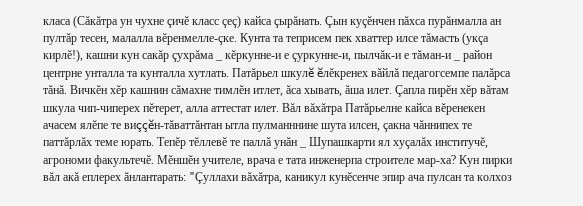класа (Сăкăтра ун чухне çичĕ класс çеç) кайса çырăнать. Çын куçĕнчен пăхса пурăнмалла ан пултăр тесен, малалла вĕренмелле-çке. Кунта та теприсем пек хваттер илсе тăмасть (укçа кирлĕ!), кашни кун сакăр çухрăма _ кĕркунне-и е çуркунне-и, пылчăк-и е тăман-и _ район центрне унталла та кунталла хутлать. Патăрьел шкулĕ ĕлĕкренех вăйлă педагогсемпе палăрса тăнă. Вичкĕн хĕр кашнин сăмахне тимлĕн итлет, ăса хывать, ăша илет. Çапла пирĕн хĕр вăтам шкула чип-чиперех пĕтерет, алла аттестат илет. Вăл вăхăтра Патăрьелне кайса вĕренекен ачасем ялĕпе те виççĕн-тăваттăнтан ытла пулманннине шута илсен, çакна чăннипех те паттăрлăх теме юрать. Тепĕр тĕллевĕ те паллă унăн _ Шупашкарти ял хуçалăх институчĕ, агрономи факультечĕ. Мĕншĕн учителе, врача е тата инженерпа строителе мар-ха? Кун пирки вăл акă еплерех ăнлантарать: "Çуллахи вăхăтра, каникул кунĕсенче эпир ача пулсан та колхоз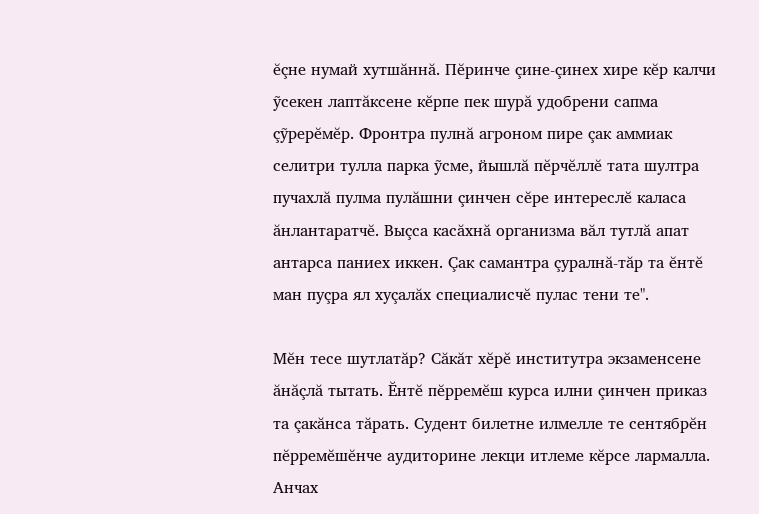ĕçне нумай хутшăннă. Пĕринче çине-çинех хире кĕр калчи ỹсекен лаптăксене кĕрпе пек шурă удобрени сапма çỹрерĕмĕр. Фронтра пулнă агроном пире çак аммиак селитри тулла парка ỹсме, йышлă пĕрчĕллĕ тата шултра пучахлă пулма пулăшни çинчен сĕре интереслĕ каласа ăнлантаратчĕ. Выçса касăхнă организма вăл тутлă апат антарса паниех иккен. Çак самантра çуралнă-тăр та ĕнтĕ ман пуçра ял хуçалăх специалисчĕ пулас тени те".

Мĕн тесе шутлатăр? Сăкăт хĕрĕ институтра экзаменсене ăнăçлă тытать. Ĕнтĕ пĕрремĕш курса илни çинчен приказ та çакăнса тăрать. Судент билетне илмелле те сентябрĕн пĕрремĕшĕнче аудиторине лекци итлеме кĕрсе лармалла. Анчах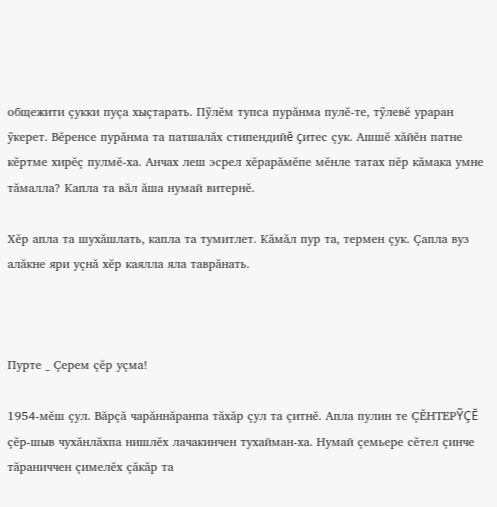общежити çукки пуçа хыçтарать. Пỹлĕм тупса пурăнма пулĕ-те, тỹлевĕ ураран ỹкерет. Вĕренсе пурăнма та патшалăх стипендийĕ çитес çук. Ашшĕ хăйĕн патне кĕртме хирĕç пулмĕ-ха. Анчах леш эсрел хĕрарăмĕпе мĕнле татах пĕр кăмака умне тăмалла? Капла та вăл ăша нумай витернĕ.

Хĕр апла та шухăшлать, капла та тумитлет. Кăмăл пур та, термен çук. Çапла вуз алăкне яри уçнă хĕр каялла яла таврăнать.



Пурте _ Çерем çĕр уçма!

1954-мĕш çул. Вăрçă чарăннăранпа тăхăр çул та çитнĕ. Апла пулин те ÇĔНТЕРỸÇĔ çĕр-шыв чухăнлăхпа нишлĕх лачакинчен тухайман-ха. Нумай çемьере сĕтел çинче тăраниччен çимелĕх çăкăр та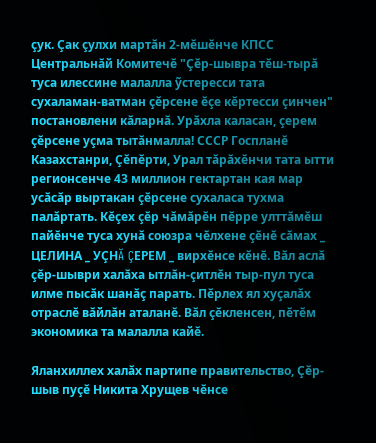çук. Çак çулхи мартăн 2-мĕшĕнче КПСС Центральнăй Комитечĕ "Çĕр-шывра тĕш-тырă туса илессине малалла ỹстересси тата сухаламан-ватман çĕрсене ĕçе кĕртесси çинчен" постановлени кăларнă. Урăхла каласан, çерем çĕрсене уçма тытăнмалла! СССР Госпланĕ Казахстанри, Çĕпĕрти, Урал тăрăхĕнчи тата ытти регионсенче 43 миллион гектартан кая мар усăсăр выртакан çĕрсене сухаласа тухма палăртать. Кĕçех çĕр чăмăрĕн пĕрре улттăмĕш пайĕнче туса хунă союзра чĕлхене çĕнĕ сăмах _ ЦЕЛИНА _ УÇНĂ ÇЕРЕМ _ вирхĕнсе кĕнĕ. Вăл аслă çĕр-шыври халăха ытлăн-çитлĕн тыр-пул туса илме пысăк шанăç парать. Пĕрлех ял хуçалăх отраслĕ вăйлăн аталанĕ. Вăл çĕкленсен, пĕтĕм экономика та малалла кайĕ.

Яланхиллех халăх партипе правительство, Çĕр-шыв пуçĕ Никита Хрущев чĕнсе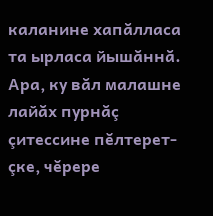каланине хапăлласа та ырласа йышăннă. Ара, ку вăл малашне лайăх пурнăç çитессине пĕлтерет-çке, чĕрере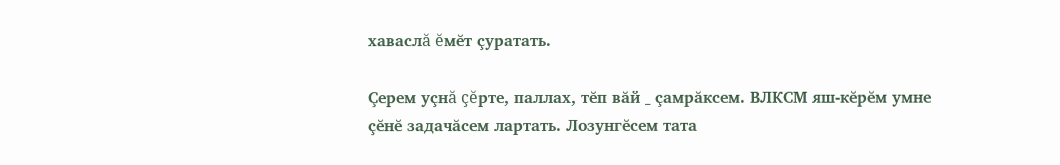хаваслă ĕмĕт çуратать.

Çерем уçнă çĕрте, паллах, тĕп вăй _ çамрăксем. ВЛКСМ яш-кĕрĕм умне çĕнĕ задачăсем лартать. Лозунгĕсем тата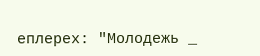еплерех: "Молодежь _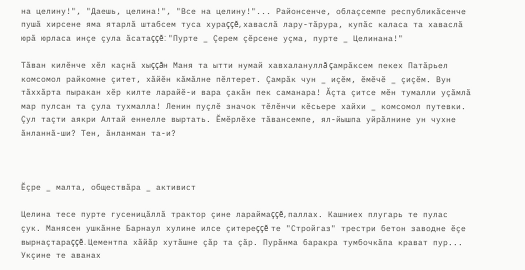на целину!", "Даешь, целина!", "Все на целину!"... Районсенче, облаçсемпе республикăсенче пушă хирсене яма ятарлă штабсем туса хураççĕ, хаваслă лару-тăрура, купăс каласа та хаваслă юрă юрласа инçе çула ăсатаççĕ: "Пурте _ Çерем çĕрсене уçма, пурте _ Целинана!"

Тăван килĕнче хĕл каçнă хыççăн Маня та ытти нумай хавхалануллă çамрăксем пекех Патăрьел комсомол райкомне çитет, хăйĕн кăмăлне пĕлтерет. Çамрăк чун _ иçĕм, ĕмĕчĕ _ çиçĕм. Вун тăххăрта пыракан хĕр килте ларайĕ-и вара çакăн пек саманара! Ăçта çитсе мĕн тумалли уçăмлă мар пулсан та çула тухмалла! Ленин пуçлĕ значок тĕлĕнчи кĕсьере хайхи _ комсомол путевки. Çул таçти аякри Алтай еннелле выртать. Ĕмĕрлĕхе тăвансемпе, ял-йышпа уйрăлнине ун чухне ăнланнă-ши? Тен, ăнланман та-и?



Ĕçре _ малта, обществăра _ активист

Целина тесе пурте гусеницăллă трактор çине лараймаççĕ, паллах. Кашниех плугарь те пулас çук. Манясен ушкăнне Барнаул хулине илсе çитереççĕ те "Стройгаз" трестри бетон заводне ĕçе вырнаçтараççĕ. Цементпа хăйăр хутăшне çăр та çăр. Пурăнма баракра тумбочкăпа крават пур... Укçине те аванах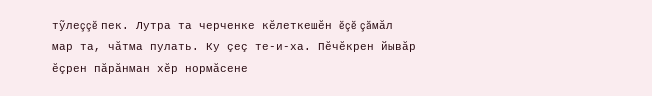тỹлеççĕ пек. Лутра та черченке кĕлеткешĕн ĕçĕ çăмăл мар та, чăтма пулать. Ку çеç те-и-ха. Пĕчĕкрен йывăр ĕçрен пăрăнман хĕр нормăсене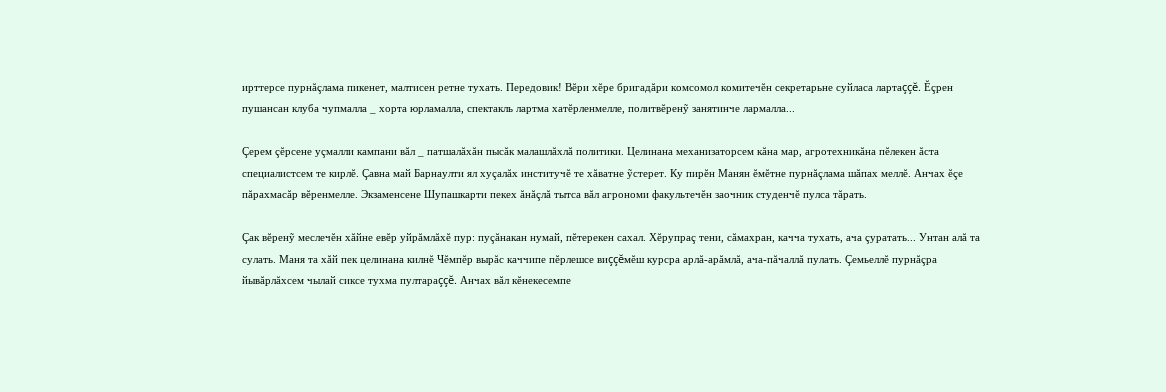ирттерсе пурнăçлама пикенет, малтисен ретне тухать. Передовик! Вĕри хĕре бригадăри комсомол комитечĕн секретарьне суйласа лартаççĕ. Ĕçрен пушансан клуба чупмалла _ хорта юрламалла, спектакль лартма хатĕрленмелле, политвĕренỹ занятинче лармалла...

Çерем çĕрсене уçмалли кампани вăл _ патшалăхăн пысăк малашлăхлă политики. Целинана механизаторсем кăна мар, агротехникăна пĕлекен ăста специалистсем те кирлĕ. Çавна май Барнаулти ял хуçалăх институчĕ те хăватне ỹстерет. Ку пирĕн Манян ĕмĕтне пурнăçлама шăпах меллĕ. Анчах ĕçе пăрахмасăр вĕренмелле. Экзаменсене Шупашкарти пекех ăнăçлă тытса вăл агрономи факультечĕн заочник студенчĕ пулса тăрать.

Çак вĕренỹ меслечĕн хăйне евĕр уйрăмлăхĕ пур: пуçăнакан нумай, пĕтерекен сахал. Хĕрупраç тени, сăмахран, качча тухать, ача çуратать... Унтан алă та сулать. Маня та хăй пек целинана килнĕ Чĕмпĕр вырăс каччипе пĕрлешсе виççĕмĕш курсра арлă-арăмлă, ача-пăчаллă пулать. Çемьеллĕ пурнăçра йывăрлăхсем чылай сиксе тухма пултараççĕ. Анчах вăл кĕнекесемпе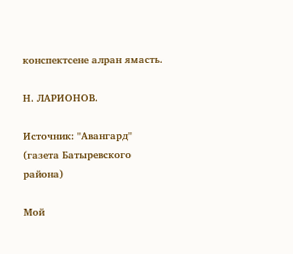конспектсене алран ямасть.

Н. ЛАРИОНОВ.

Источник: "Авангард" (газета Батыревского района)

Мой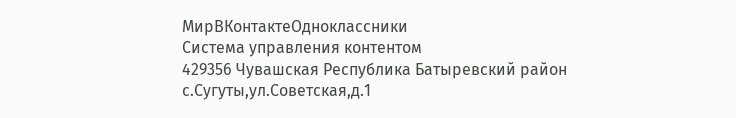МирВКонтактеОдноклассники
Система управления контентом
429356 Чувашская Республика Батыревский район с.Сугуты,ул.Советская,д.1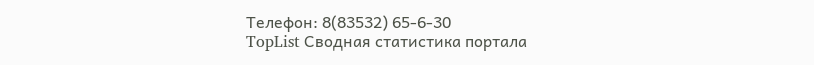Телефон: 8(83532) 65-6-30
TopList Сводная статистика портала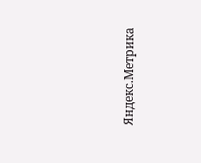Яндекс.Метрика